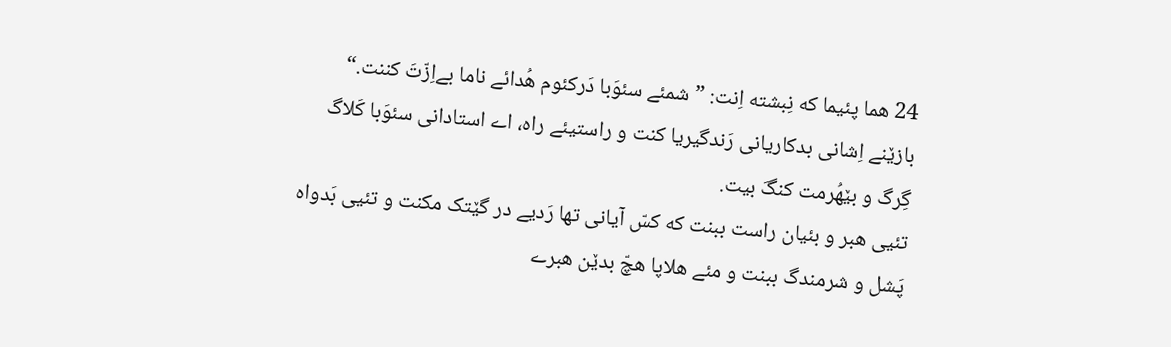24 هما پئیما که نِبشته اِنت: ”شمئے سئوَبا دَرکئوم هُدائے ناما بےاِزّتَ کننت.“
بازێنے اِشانی بدکاریانی رَندگیریا کنت و راستیئے راه، اے استادانی سئوَبا کَلاگ گِرگ و بێهُرمت کنگَ بیت.
تئیی هبر و بئیان راست ببنت که کسّ آیانی تها رَدیے در گێتک مکنت و تئیی بَدواه پَشل و شرمندگ ببنت و مئے هلاپا هچّ بدێن هبرے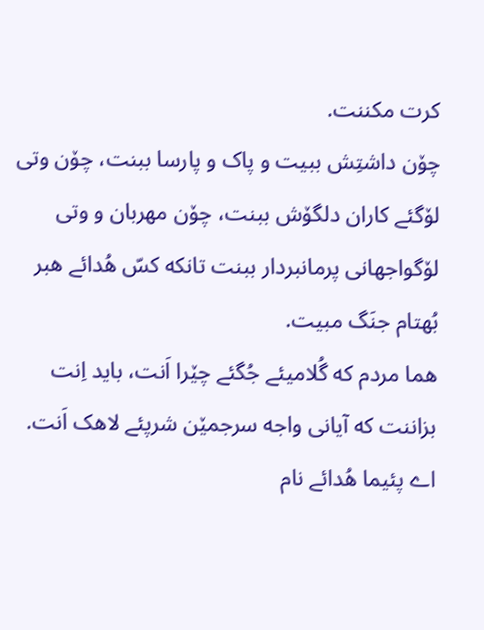کرت مکننت.
چۆن داشتِش ببیت و پاک و پارسا ببنت، چۆن وتی لۆگئے کاران دلگۆش ببنت، چۆن مهربان و وتی لۆگواجهانی پرمانبردار ببنت تانکه کسّ هُدائے هبر بُهتام جنَگ مبیت.
هما مردم که گُلامیئے جُگئے چێرا اَنت، باید اِنت بزاننت که آیانی واجه سرجمێن شرپئے لاهک اَنت. اے پئیما هُدائے نام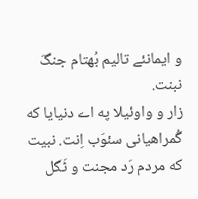و ایمانئے تالیم بُهتام جنگَ نبنت.
زار و واوئیلا په اے دنیایا که گُمراهیانی سئوَب اِنت. نبیت که مردم رَد مجنت و ٹَگل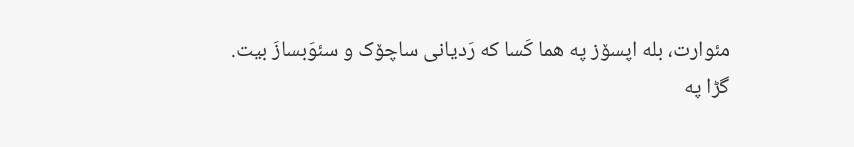مئوارت، بله اپسۆز په هما کَسا که رَدیانی ساچۆک و سئوَبسازَ بیت.
گڑا په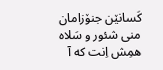کَسانێن جنۆزامان منی شئور و سَلاه همِش اِنت که آ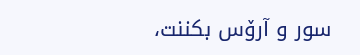سور و آرۆس بکننت،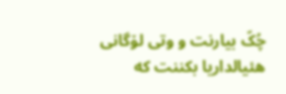چُکّ بیارنت و وتی لۆگانی هئیالداریا بکننت که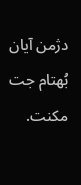دژمن آیان بُهتام جت مکنت.